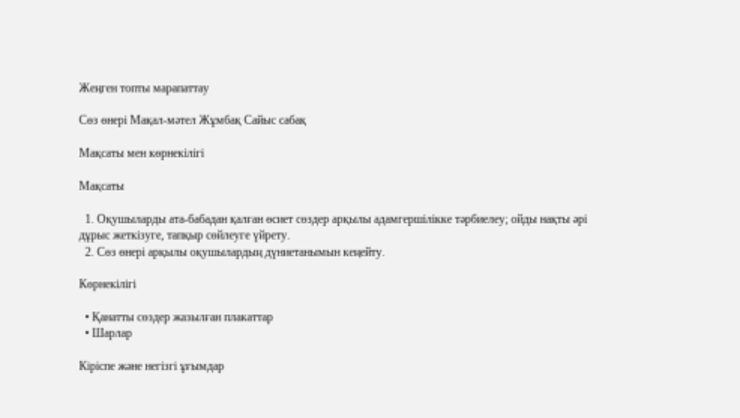Жеңген топты марапаттау

Сөз өнері Мақал-мәтел Жұмбақ Сайыс сабақ

Мақсаты мен көрнекілігі

Мақсаты

  1. Оқушыларды ата-бабадан қалған өсиет сөздер арқылы адамгершілікке тәрбиелеу; ойды нақты әрі дұрыс жеткізуге, тапқыр сөйлеуге үйрету.
  2. Сөз өнері арқылы оқушылардың дүниетанымын кеңейту.

Көрнекілігі

  • Қанатты сөздер жазылған плакаттар
  • Шарлар

Кіріспе және негізгі ұғымдар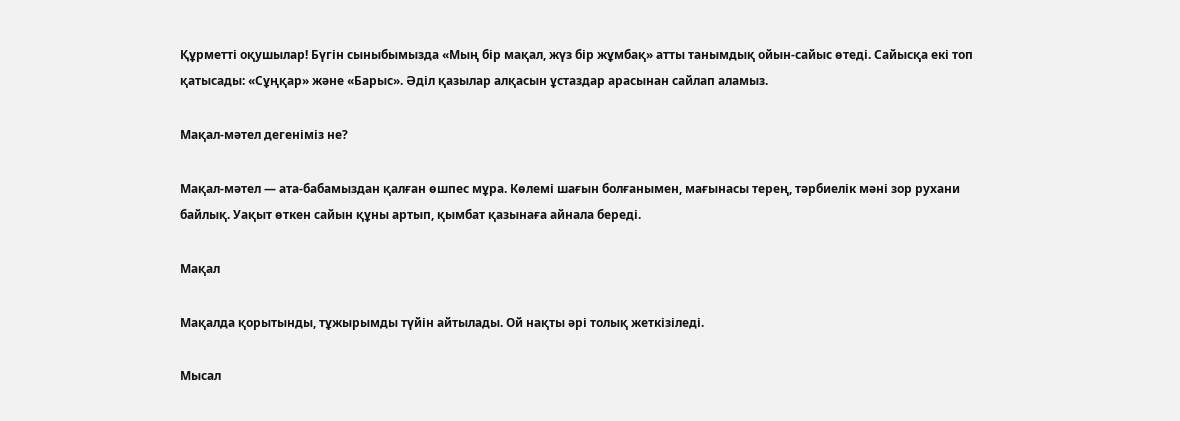Құрметті оқушылар! Бүгін сыныбымызда «Мың бір мақал, жүз бір жұмбақ» атты танымдық ойын-сайыс өтеді. Сайысқа екі топ қатысады: «Сұңқар» және «Барыс». Әділ қазылар алқасын ұстаздар арасынан сайлап аламыз.

Мақал-мәтел дегеніміз не?

Мақал-мәтел — ата-бабамыздан қалған өшпес мұра. Көлемі шағын болғанымен, мағынасы терең, тәрбиелік мәні зор рухани байлық. Уақыт өткен сайын құны артып, қымбат қазынаға айнала береді.

Мақал

Мақалда қорытынды, тұжырымды түйін айтылады. Ой нақты әрі толық жеткізіледі.

Мысал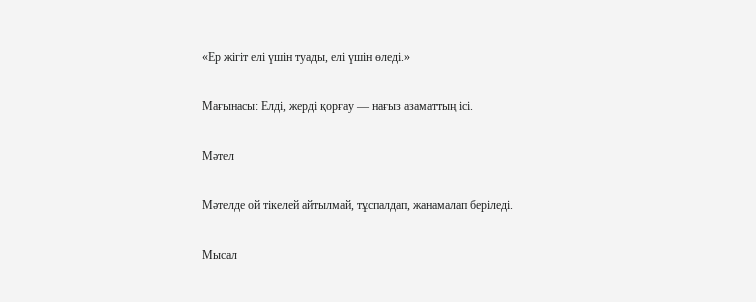«Ер жігіт елі үшін туады, елі үшін өледі.»

Мағынасы: Елді, жерді қорғау — нағыз азаматтың ісі.

Мәтел

Мәтелде ой тікелей айтылмай, тұспалдап, жанамалап беріледі.

Мысал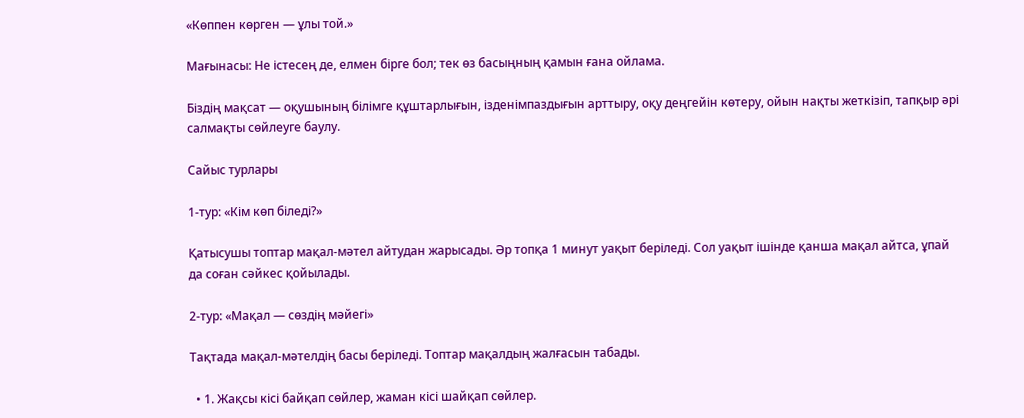«Көппен көрген — ұлы той.»

Мағынасы: Не істесең де, елмен бірге бол; тек өз басыңның қамын ғана ойлама.

Біздің мақсат — оқушының білімге құштарлығын, ізденімпаздығын арттыру, оқу деңгейін көтеру, ойын нақты жеткізіп, тапқыр әрі салмақты сөйлеуге баулу.

Сайыс турлары

1-тур: «Кім көп біледі?»

Қатысушы топтар мақал-мәтел айтудан жарысады. Әр топқа 1 минут уақыт беріледі. Сол уақыт ішінде қанша мақал айтса, ұпай да соған сәйкес қойылады.

2-тур: «Мақал — сөздің мәйегі»

Тақтада мақал-мәтелдің басы беріледі. Топтар мақалдың жалғасын табады.

  • 1. Жақсы кісі байқап сөйлер, жаман кісі шайқап сөйлер.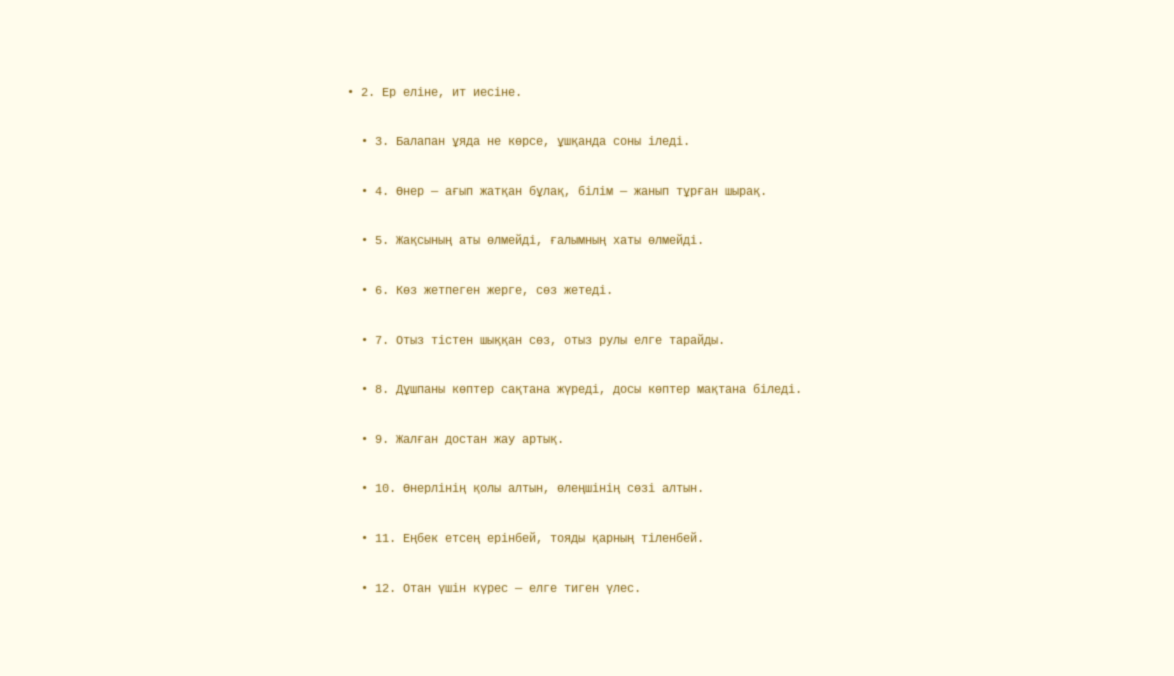• 2. Ер еліне, ит иесіне.

  • 3. Балапан ұяда не көрсе, ұшқанда соны іледі.

  • 4. Өнер — ағып жатқан бұлақ, білім — жанып тұрған шырақ.

  • 5. Жақсының аты өлмейді, ғалымның хаты өлмейді.

  • 6. Көз жетпеген жерге, сөз жетеді.

  • 7. Отыз тістен шыққан сөз, отыз рулы елге тарайды.

  • 8. Дұшпаны көптер сақтана жүреді, досы көптер мақтана біледі.

  • 9. Жалған достан жау артық.

  • 10. Өнерлінің қолы алтын, өлеңшінің сөзі алтын.

  • 11. Еңбек етсең ерінбей, тояды қарның тіленбей.

  • 12. Отан үшін күрес — елге тиген үлес.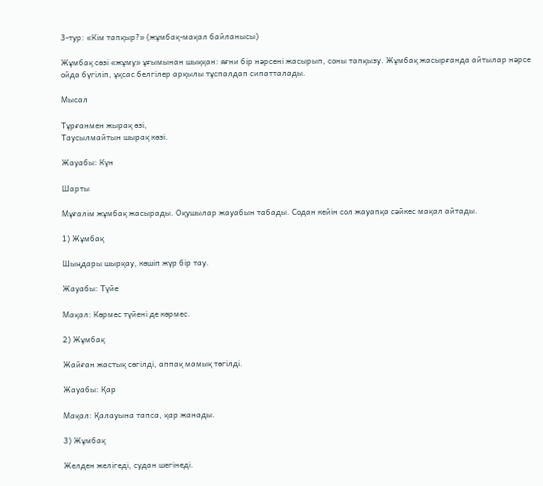3-тур: «Кім тапқыр?» (жұмбақ-мақал байланысы)

Жұмбақ сөзі «жұму» ұғымынан шыққан: яғни бір нәрсені жасырып, соны тапқызу. Жұмбақ жасырғанда айтылар нәрсе ойда бүгіліп, ұқсас белгілер арқылы тұспалдап сипатталады.

Мысал

Тұрғанмен жырақ өзі,
Таусылмайтын шырақ көзі.

Жауабы: Күн

Шарты

Мұғалім жұмбақ жасырады. Оқушылар жауабын табады. Содан кейін сол жауапқа сәйкес мақал айтады.

1) Жұмбақ

Шыңдары шырқау, көшіп жүр бір тау.

Жауабы: Түйе

Мақал: Көрмес түйені де көрмес.

2) Жұмбақ

Жайған жастық сөгілді, аппақ мамық төгілді.

Жауабы: Қар

Мақал: Қалауына тапса, қар жанады.

3) Жұмбақ

Желден желігеді, судан шегінеді.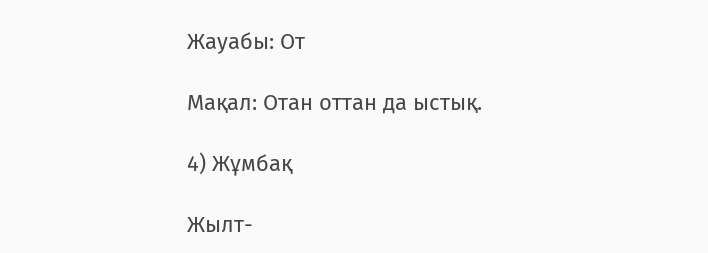Жауабы: От

Мақал: Отан оттан да ыстық.

4) Жұмбақ

Жылт-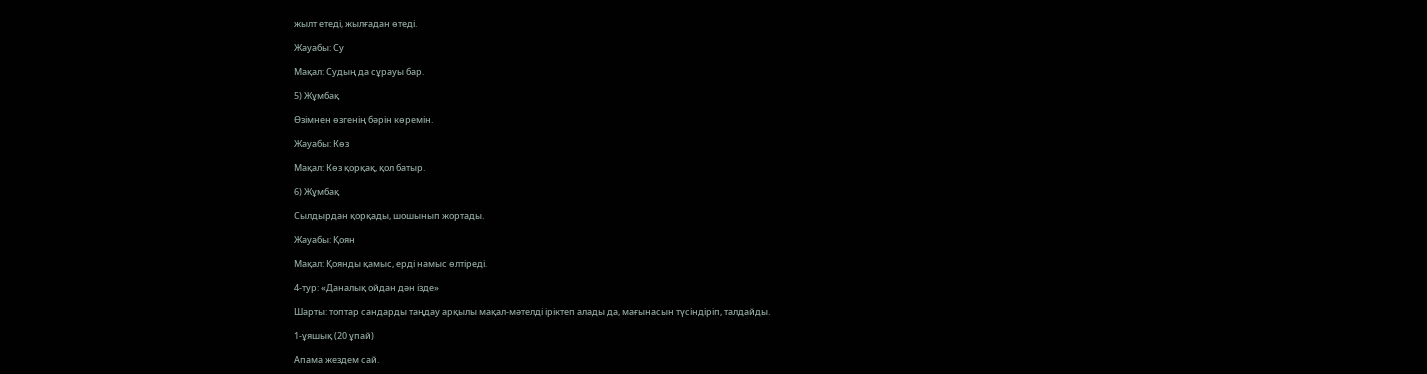жылт етеді, жылғадан өтеді.

Жауабы: Су

Мақал: Судың да сұрауы бар.

5) Жұмбақ

Өзімнен өзгенің бәрін көремін.

Жауабы: Көз

Мақал: Көз қорқақ, қол батыр.

6) Жұмбақ

Сылдырдан қорқады, шошынып жортады.

Жауабы: Қоян

Мақал: Қоянды қамыс, ерді намыс өлтіреді.

4-тур: «Даналық ойдан дән ізде»

Шарты: топтар сандарды таңдау арқылы мақал-мәтелді іріктеп алады да, мағынасын түсіндіріп, талдайды.

1-ұяшық (20 ұпай)

Апама жездем сай.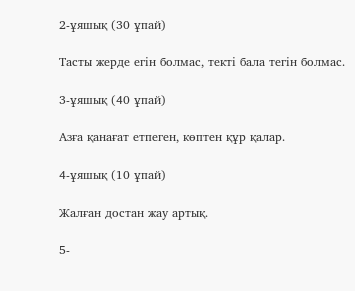2-ұяшық (30 ұпай)

Тасты жерде егін болмас, текті бала тегін болмас.

3-ұяшық (40 ұпай)

Азға қанағат етпеген, көптен құр қалар.

4-ұяшық (10 ұпай)

Жалған достан жау артық.

5-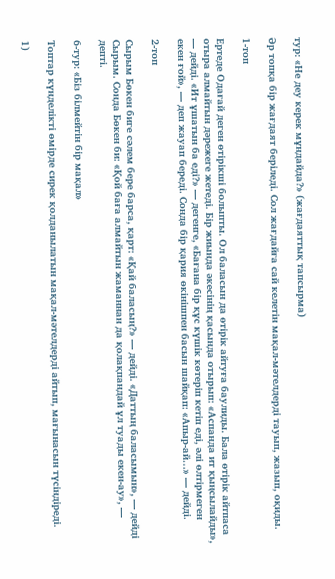тур: «Не деу керек мұндайда?» (жағдаяттық тапсырма)

Әр топқа бір жағдаят беріледі. Сол жағдайға сай келетін мақал-мәтелдерді тауып, жазып, оқиды.

1-топ

Ертеде Одағай деген өтірікші болыпты. Ол баласын да өтірік айтуға баулиды. Бала өтірік айтпаса отыра алмайтын дәрежеге жетеді. Бір жиында әкесінің қасында отырып: «Аспанда ит қыңсылайды», — дейді. «Ит ұшатын ба еді?» — дегенге, «Бағана бір құс күшік көтеріп кетіп еді, әлі өлтірмеген екен ғой», — деп жауап береді. Сонда бір қария өкінішпен басын шайқап: «Апыр-ай…» — дейді.

2-топ

Сырым Бөкен биге сәлем бере барса, қарт: «Қай баласың?» — дейді. «Даттың баласымын», — дейді Сырым. Сонда Бөкен би: «Қой баға алмайтын жаманнан да қолақпандай ұл туады екен-ау», — депті.

6-тур: «Біз білмейтін бір мақал»

Топтар күнделікті өмірде сирек қолданылатын мақал-мәтелдерді айтып, мағынасын түсіндіреді.

1)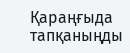Қараңғыда тапқаныңды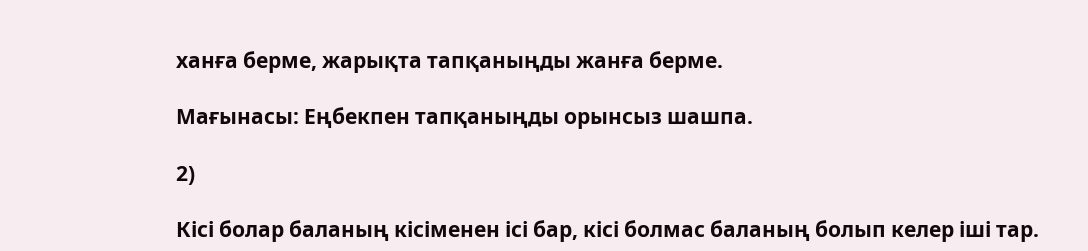ханға берме, жарықта тапқаныңды жанға берме.

Мағынасы: Еңбекпен тапқаныңды орынсыз шашпа.

2)

Кісі болар баланың кісіменен ісі бар, кісі болмас баланың болып келер іші тар.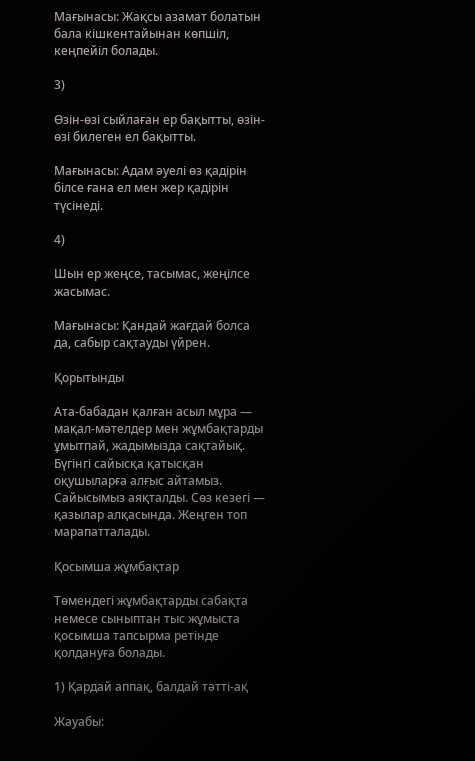Мағынасы: Жақсы азамат болатын бала кішкентайынан көпшіл, кеңпейіл болады.

3)

Өзін-өзі сыйлаған ер бақытты, өзін-өзі билеген ел бақытты.

Мағынасы: Адам әуелі өз қадірін білсе ғана ел мен жер қадірін түсінеді.

4)

Шын ер жеңсе, тасымас, жеңілсе жасымас.

Мағынасы: Қандай жағдай болса да, сабыр сақтауды үйрен.

Қорытынды

Ата-бабадан қалған асыл мұра — мақал-мәтелдер мен жұмбақтарды ұмытпай, жадымызда сақтайық. Бүгінгі сайысқа қатысқан оқушыларға алғыс айтамыз. Сайысымыз аяқталды. Сөз кезегі — қазылар алқасында. Жеңген топ марапатталады.

Қосымша жұмбақтар

Төмендегі жұмбақтарды сабақта немесе сыныптан тыс жұмыста қосымша тапсырма ретінде қолдануға болады.

1) Қардай аппақ, балдай тәтті-ақ

Жауабы: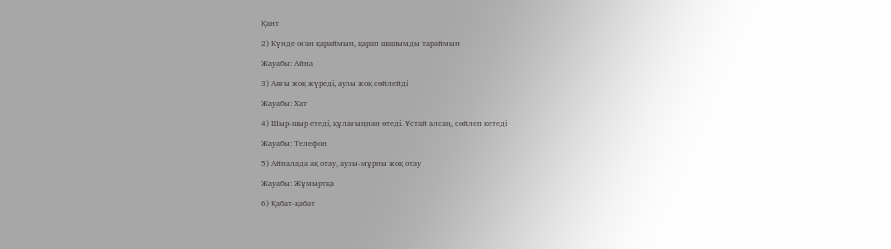Қант

2) Күнде оған қараймын, қарап шашымды тараймын

Жауабы: Айна

3) Аяғы жоқ жүреді, аузы жоқ сөйлейді

Жауабы: Хат

4) Шыр-шыр етеді, құлағыңнан өтеді. Ұстай алсаң, сөйлеп кетеді

Жауабы: Телефон

5) Айналада ақ отау, аузы-мұрны жоқ отау

Жауабы: Жұмыртқа

6) Қабат-қабат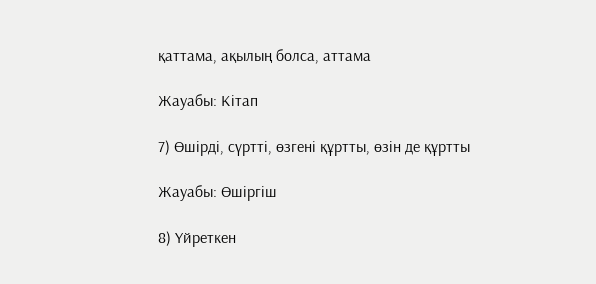қаттама, ақылың болса, аттама

Жауабы: Кітап

7) Өшірді, сүртті, өзгені құртты, өзін де құртты

Жауабы: Өшіргіш

8) Үйреткен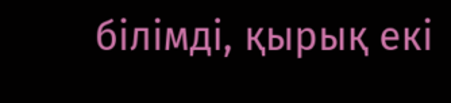білімді, қырық екі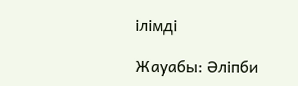ілімді

Жауабы: Әліпби